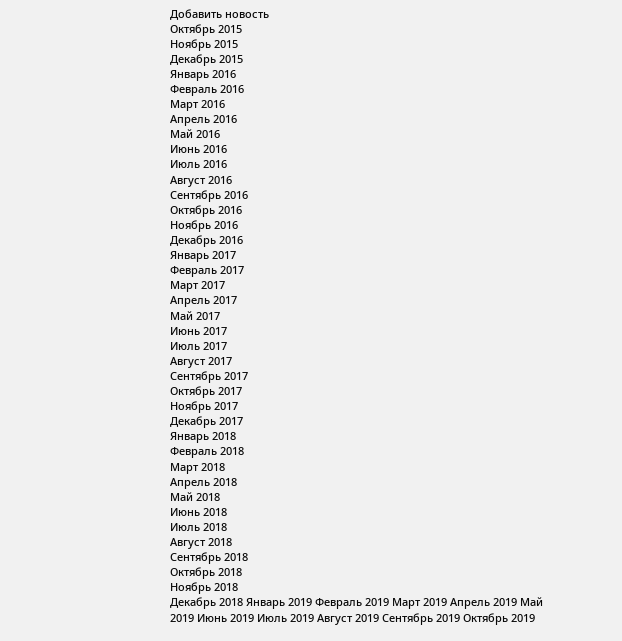Добавить новость
Октябрь 2015
Ноябрь 2015
Декабрь 2015
Январь 2016
Февраль 2016
Март 2016
Апрель 2016
Май 2016
Июнь 2016
Июль 2016
Август 2016
Сентябрь 2016
Октябрь 2016
Ноябрь 2016
Декабрь 2016
Январь 2017
Февраль 2017
Март 2017
Апрель 2017
Май 2017
Июнь 2017
Июль 2017
Август 2017
Сентябрь 2017
Октябрь 2017
Ноябрь 2017
Декабрь 2017
Январь 2018
Февраль 2018
Март 2018
Апрель 2018
Май 2018
Июнь 2018
Июль 2018
Август 2018
Сентябрь 2018
Октябрь 2018
Ноябрь 2018
Декабрь 2018 Январь 2019 Февраль 2019 Март 2019 Апрель 2019 Май 2019 Июнь 2019 Июль 2019 Август 2019 Сентябрь 2019 Октябрь 2019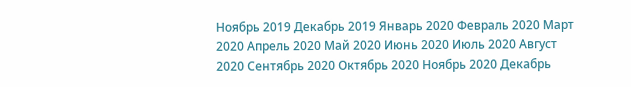Ноябрь 2019 Декабрь 2019 Январь 2020 Февраль 2020 Март 2020 Апрель 2020 Май 2020 Июнь 2020 Июль 2020 Август 2020 Сентябрь 2020 Октябрь 2020 Ноябрь 2020 Декабрь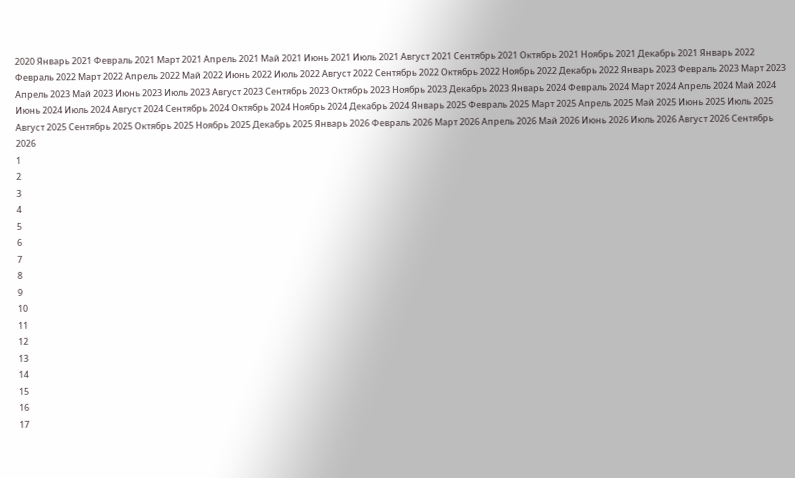2020 Январь 2021 Февраль 2021 Март 2021 Апрель 2021 Май 2021 Июнь 2021 Июль 2021 Август 2021 Сентябрь 2021 Октябрь 2021 Ноябрь 2021 Декабрь 2021 Январь 2022 Февраль 2022 Март 2022 Апрель 2022 Май 2022 Июнь 2022 Июль 2022 Август 2022 Сентябрь 2022 Октябрь 2022 Ноябрь 2022 Декабрь 2022 Январь 2023 Февраль 2023 Март 2023 Апрель 2023 Май 2023 Июнь 2023 Июль 2023 Август 2023 Сентябрь 2023 Октябрь 2023 Ноябрь 2023 Декабрь 2023 Январь 2024 Февраль 2024 Март 2024 Апрель 2024 Май 2024 Июнь 2024 Июль 2024 Август 2024 Сентябрь 2024 Октябрь 2024 Ноябрь 2024 Декабрь 2024 Январь 2025 Февраль 2025 Март 2025 Апрель 2025 Май 2025 Июнь 2025 Июль 2025 Август 2025 Сентябрь 2025 Октябрь 2025 Ноябрь 2025 Декабрь 2025 Январь 2026 Февраль 2026 Март 2026 Апрель 2026 Май 2026 Июнь 2026 Июль 2026 Август 2026 Сентябрь 2026
1
2
3
4
5
6
7
8
9
10
11
12
13
14
15
16
17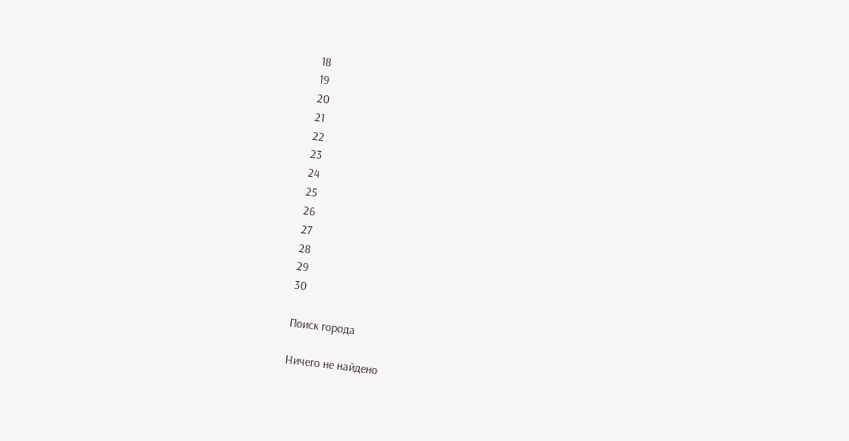18
19
20
21
22
23
24
25
26
27
28
29
30

Поиск города

Ничего не найдено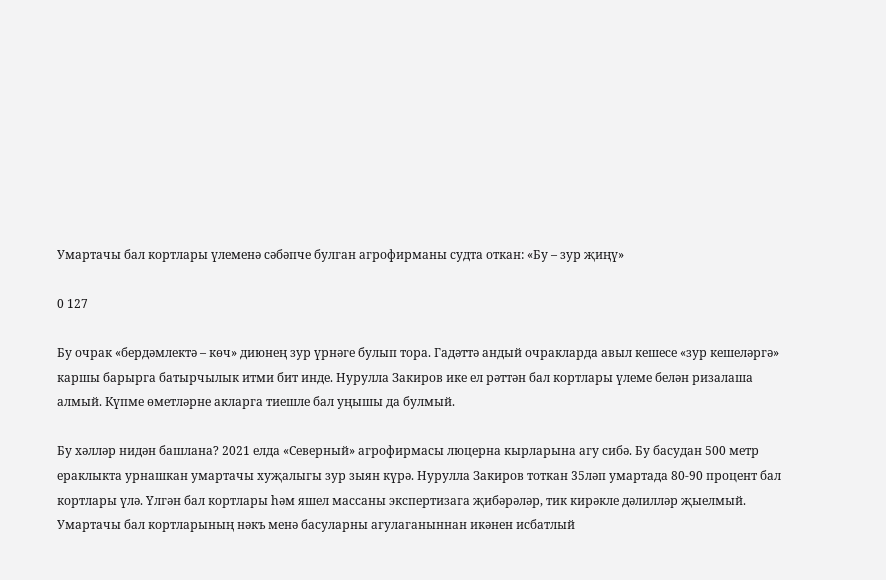Умартачы бал кортлары үлеменә сәбәпче булган агрофирманы судта откан: «Бу – зур җиңү»

0 127

Бу очрак «бердәмлектә – көч» диюнең зур үрнәге булып тора. Гадәттә андый очракларда авыл кешесе «зур кешеләргә» каршы барырга батырчылык итми бит инде. Нурулла Закиров ике ел рәттән бал кортлары үлеме белән ризалаша алмый. Күпме өметләрне акларга тиешле бал уңышы да булмый.

Бу хәлләр нидән башлана? 2021 елда «Северный» агрофирмасы люцерна кырларына агу сибә. Бу басудан 500 метр ераклыкта урнашкан умартачы хуҗалыгы зур зыян күрә. Нурулла Закиров тоткан 35ләп умартада 80-90 процент бал кортлары үлә. Үлгән бал кортлары һәм яшел массаны экспертизага җибәрәләр, тик кирәкле дәлилләр җыелмый. Умартачы бал кортларының нәкъ менә басуларны агулаганыннан икәнен исбатлый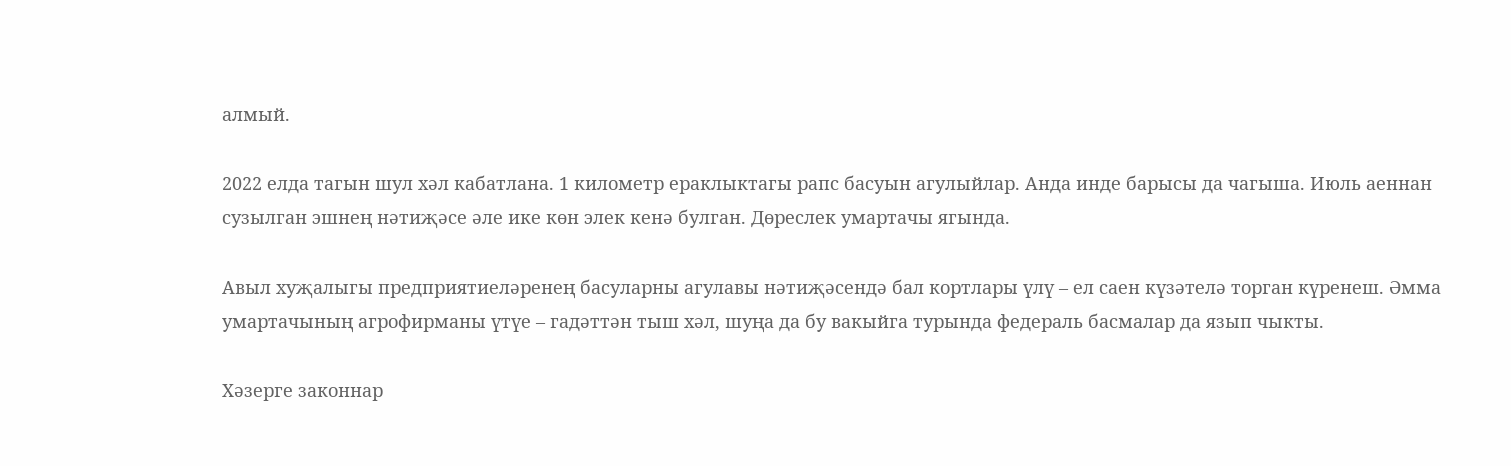алмый.

2022 елда тагын шул хәл кабатлана. 1 километр ераклыктагы рапс басуын агулыйлар. Анда инде барысы да чагыша. Июль аеннан сузылган эшнең нәтиҗәсе әле ике көн элек кенә булган. Дөреслек умартачы ягында.

Авыл хуҗалыгы предприятиеләренең басуларны агулавы нәтиҗәсендә бал кортлары үлү – ел саен күзәтелә торган күренеш. Әмма умартачының агрофирманы үтүе – гадәттән тыш хәл, шуңа да бу вакыйга турында федераль басмалар да язып чыкты.

Хәзерге законнар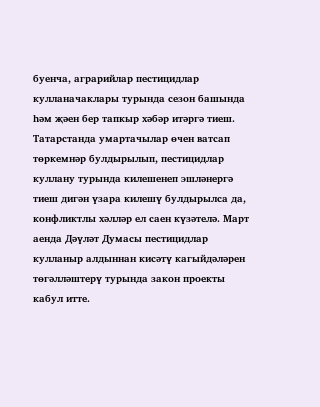буенча, аграрийлар пестицидлар кулланачаклары турында сезон башында һәм җәен бер тапкыр хәбәр итәргә тиеш. Татарстанда умартачылар өчен ватсап төркемнәр булдырылып, пестицидлар куллану турында килешенеп эшләнергә тиеш дигән үзара килешү булдырылса да, конфликтлы хәлләр ел саен күзәтелә. Март аенда Дәүләт Думасы пестицидлар кулланыр алдыннан кисәтү кагыйдәләрен төгәлләштерү турында закон проекты кабул итте.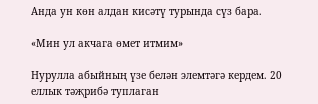Анда ун көн алдан кисәтү турында сүз бара.

«Мин ул акчага өмет итмим»

Нурулла абыйның үзе белән элемтәгә кердем. 20 еллык тәҗрибә туплаган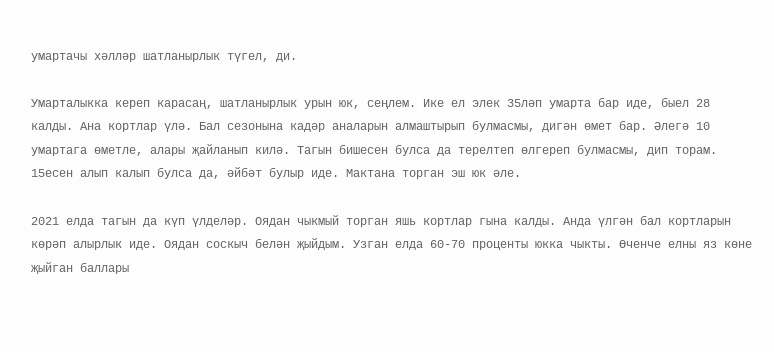умартачы хәлләр шатланырлык түгел, ди.

Умарталыкка кереп карасаң, шатланырлык урын юк, сеңлем. Ике ел элек 35ләп умарта бар иде, быел 28 калды. Ана кортлар үлә. Бал сезонына кадәр аналарын алмаштырып булмасмы, дигән өмет бар. Әлегә 10 умартага өметле, алары җайланып килә. Тагын бишесен булса да терелтеп өлгереп булмасмы, дип торам. 15есен алып калып булса да, әйбәт булыр иде. Мактана торган эш юк әле.

2021 елда тагын да күп үлделәр. Оядан чыкмый торган яшь кортлар гына калды. Анда үлгән бал кортларын көрәп алырлык иде. Оядан соскыч белән җыйдым. Узган елда 60-70 проценты юкка чыкты. Өченче елны яз көне җыйган баллары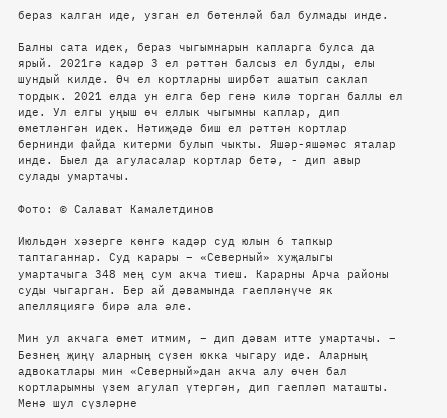бераз калган иде, узган ел бөтенләй бал булмады инде.

Балны сата идек, бераз чыгымнарын капларга булса да ярый. 2021гә кадәр 3 ел рәттән балсыз ел булды, елы шундый килде. Өч ел кортларны ширбәт ашатып саклап тордык. 2021 елда ун елга бер генә килә торган баллы ел иде. Ул елгы уңыш өч еллык чыгымны каплар, дип өметләнгән идек. Нәтиҗәдә биш ел рәттән кортлар бернинди файда китерми булып чыкты. Яшәр-яшәмәс яталар инде. Быел да агуласалар кортлар бетә, - дип авыр сулады умартачы.

Фото: © Салават Камалетдинов

Июльдән хәзерге көнгә кадәр суд юлын 6 тапкыр таптаганнар. Суд карары – «Северный» хуҗалыгы умартачыга 348 мең сум акча тиеш. Карарны Арча районы суды чыгарган. Бер ай дәвамында гаепләнүче як апелляциягә бирә ала әле.

Мин ул акчага өмет итмим, – дип дәвам итте умартачы. – Безнең җиңү аларның сүзен юкка чыгару иде. Аларның адвокатлары мин «Северный»дан акча алу өчен бал кортларымны үзем агулап үтергән, дип гаепләп маташты. Менә шул сүзләрне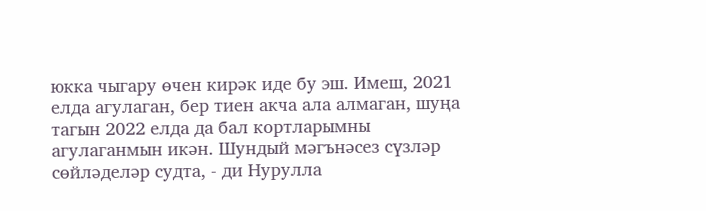юкка чыгару өчен кирәк иде бу эш. Имеш, 2021 елда агулаган, бер тиен акча ала алмаган, шуңа тагын 2022 елда да бал кортларымны агулаганмын икән. Шундый мәгънәсез сүзләр сөйләделәр судта, - ди Нурулла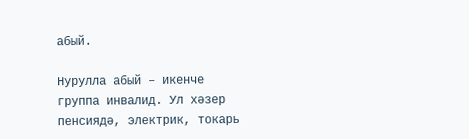абый.

Нурулла абый – икенче группа инвалид. Ул хәзер пенсиядә, электрик, токарь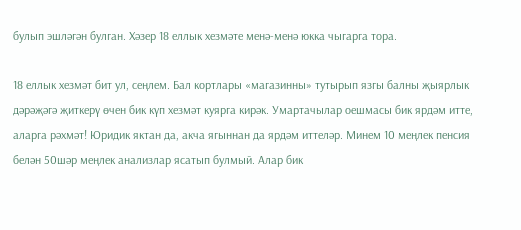булып эшләгән булган. Хәзер 18 еллык хезмәте менә-менә юкка чыгарга тора.

18 еллык хезмәт бит ул, сеңлем. Бал кортлары «магазинны» тутырып язгы балны җыярлык дәрәҗәгә җиткерү өчен бик күп хезмәт куярга кирәк. Умартачылар оешмасы бик ярдәм итте, аларга рәхмәт! Юридик яктан да, акча ягыннан да ярдәм иттеләр. Минем 10 меңлек пенсия белән 50шәр меңлек анализлар ясатып булмый. Алар бик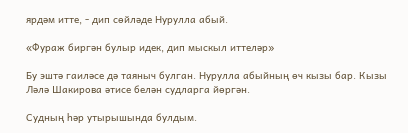ярдәм итте, - дип сөйләде Нурулла абый.

«Фураж биргән булыр идек, дип мыскыл иттеләр»

Бу эштә гаиләсе дә таяныч булган. Нурулла абыйның өч кызы бар. Кызы Ләлә Шакирова әтисе белән судларга йөргән.

Судның һәр утырышында булдым.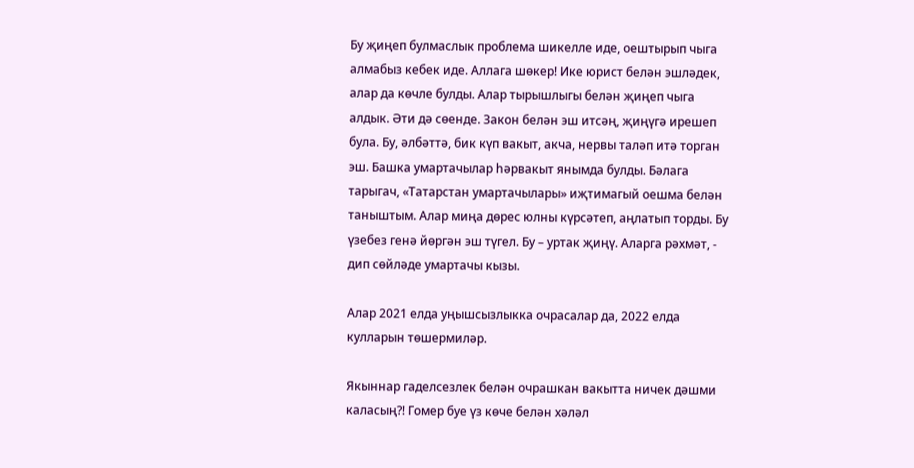Бу җиңеп булмаслык проблема шикелле иде, оештырып чыга алмабыз кебек иде. Аллага шөкер! Ике юрист белән эшләдек, алар да көчле булды. Алар тырышлыгы белән җиңеп чыга алдык. Әти дә сөенде. Закон белән эш итсәң, җиңүгә ирешеп була. Бу, әлбәттә, бик күп вакыт, акча, нервы таләп итә торган эш. Башка умартачылар һәрвакыт янымда булды. Бәлага тарыгач, «Татарстан умартачылары» иҗтимагый оешма белән таныштым. Алар миңа дөрес юлны күрсәтеп, аңлатып торды. Бу үзебез генә йөргән эш түгел. Бу – уртак җиңү. Аларга рәхмәт, - дип сөйләде умартачы кызы.

Алар 2021 елда уңышсызлыкка очрасалар да, 2022 елда кулларын төшермиләр.

Якыннар гаделсезлек белән очрашкан вакытта ничек дәшми каласың?! Гомер буе үз көче белән хәләл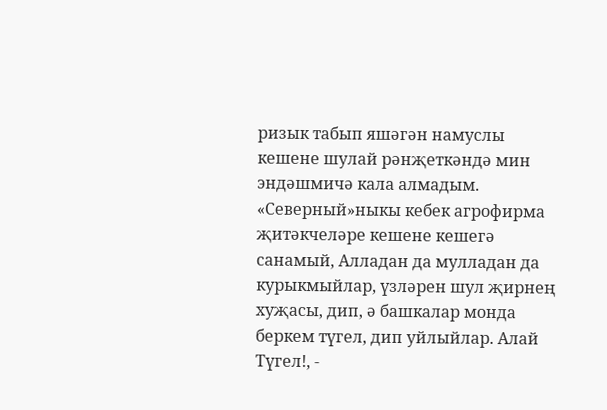ризык табып яшәгән намуслы кешене шулай рәнҗеткәндә мин эндәшмичә кала алмадым. «Северный»ныкы кебек агрофирма җитәкчеләре кешене кешегә санамый, Алладан да мулладан да курыкмыйлар, үзләрен шул җирнең хуҗасы, дип, ә башкалар монда беркем түгел, дип уйлыйлар. Алай Түгел!, -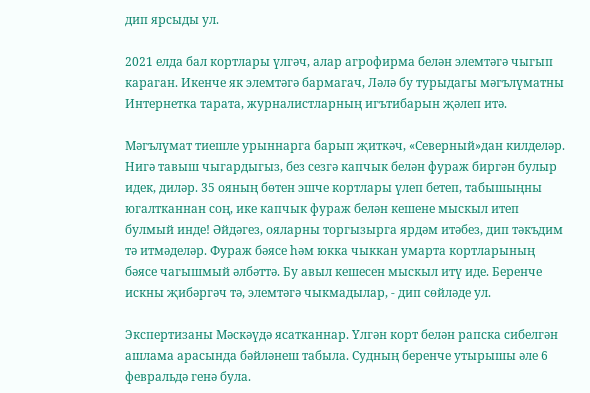дип ярсыды ул.

2021 елда бал кортлары үлгәч, алар агрофирма белән элемтәгә чыгып караган. Икенче як элемтәгә бармагач, Ләлә бу турыдагы мәгълүматны Интернетка тарата, журналистларның игътибарын җәлеп итә.

Мәгълүмат тиешле урыннарга барып җиткәч, «Северный»дан килделәр. Нигә тавыш чыгардыгыз, без сезгә капчык белән фураж биргән булыр идек, диләр. 35 ояның бөтен эшче кортлары үлеп бетеп, табышыңны югалтканнан соң, ике капчык фураж белән кешене мыскыл итеп булмый инде! Әйдәгез, ояларны торгызырга ярдәм итәбез, дип тәкъдим тә итмәделәр. Фураж бәясе һәм юкка чыккан умарта кортларының бәясе чагышмый әлбәттә. Бу авыл кешесен мыскыл итү иде. Беренче искны җибәргәч тә, элемтәгә чыкмадылар, - дип сөйләде ул.

Экспертизаны Мәскәүдә ясатканнар. Үлгән корт белән рапска сибелгән ашлама арасында бәйләнеш табыла. Судның беренче утырышы әле 6 февральдә генә була.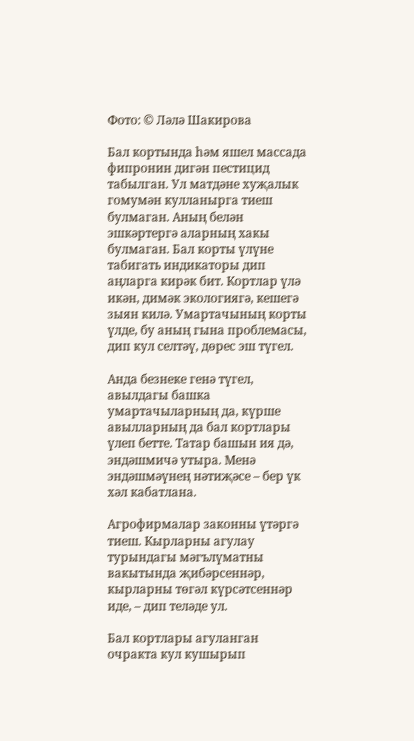Фото: © Ләлә Шакирова

Бал кортында һәм яшел массада фипронин дигән пестицид табылган. Ул матдәне хуҗалык гомумән кулланырга тиеш булмаган. Аның белән эшкәртергә аларның хакы булмаган. Бал корты үлүне табигать индикаторы дип аңларга кирәк бит. Кортлар үлә икән, димәк экологиягә, кешегә зыян килә. Умартачының корты үлде, бу аның гына проблемасы, дип кул селтәү, дөрес эш түгел.

Анда безнеке генә түгел, авылдагы башка умартачыларның да, күрше авылларның да бал кортлары үлеп бетте. Татар башын ия дә, эндәшмичә утыра. Менә эндәшмәүнең нәтиҗәсе – бер үк хәл кабатлана.

Агрофирмалар законны үтәргә тиеш. Кырларны агулау турындагы мәгълүматны вакытында җибәрсеннәр, кырларны төгәл күрсәтсеннәр иде, – дип теләде ул.

Бал кортлары агуланган очракта кул кушырып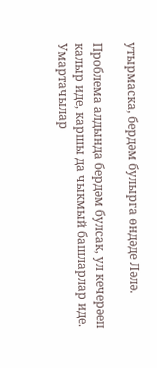утырмаска, бердәм булырга өндәде Ләлә.

Проблема алдында бердәм булсак, ул кечерәеп калыр иде, каршы да чыкмый башларлар иде. Умартачылар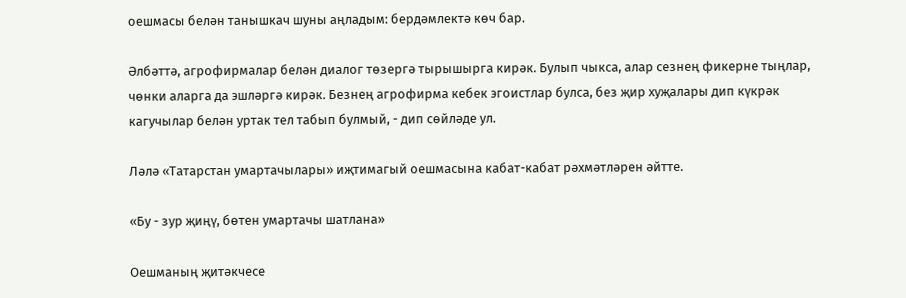оешмасы белән танышкач шуны аңладым: бердәмлектә көч бар.

Әлбәттә, агрофирмалар белән диалог төзергә тырышырга кирәк. Булып чыкса, алар сезнең фикерне тыңлар, чөнки аларга да эшләргә кирәк. Безнең агрофирма кебек эгоистлар булса, без җир хуҗалары дип күкрәк кагучылар белән уртак тел табып булмый, - дип сөйләде ул.

Ләлә «Татарстан умартачылары» иҗтимагый оешмасына кабат-кабат рәхмәтләрен әйтте.

«Бу - зур җиңү, бөтен умартачы шатлана»

Оешманың җитәкчесе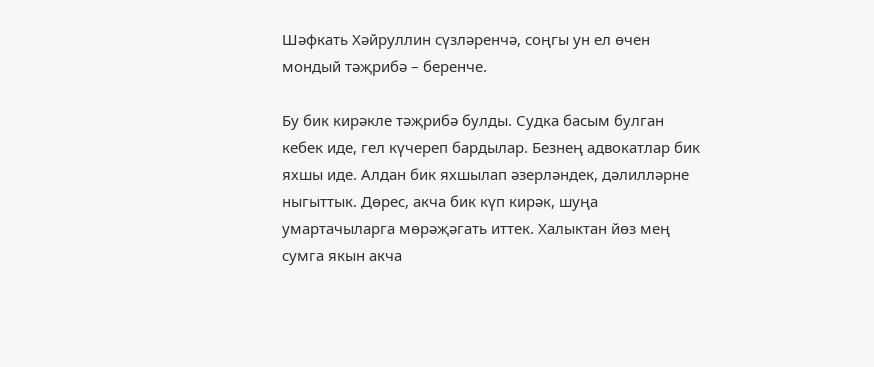Шәфкать Хәйруллин сүзләренчә, соңгы ун ел өчен мондый тәҗрибә – беренче.

Бу бик кирәкле тәҗрибә булды. Судка басым булган кебек иде, гел күчереп бардылар. Безнең адвокатлар бик яхшы иде. Алдан бик яхшылап әзерләндек, дәлилләрне ныгыттык. Дөрес, акча бик күп кирәк, шуңа умартачыларга мөрәҗәгать иттек. Халыктан йөз мең сумга якын акча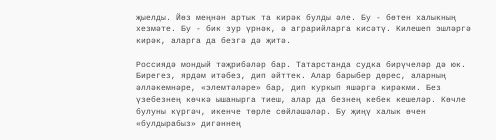җыелды. Йөз меңнән артык та кирәк булды әле. Бу - бөтен халыкның хезмәте. Бу - бик зур үрнәк, ә аграрийларга кисәтү. Килешеп эшләргә кирәк, аларга да безгә дә җитә.

Россиядә мондый тәҗрибәләр бар. Татарстанда судка бирүчеләр дә юк. Бирегез, ярдәм итәбез, дип әйттек. Алар барыбер дөрес, аларның әлләкемнәре, «элемтәләре» бар, дип куркып яшәргә кирәкми. Без үзебезнең көчкә ышанырга тиеш, алар да безнең кебек кешеләр. Көчле булуны күргәч, икенче төрле сөйләшәләр. Бу җиңү халык өчен «булдырабыз» дигәннең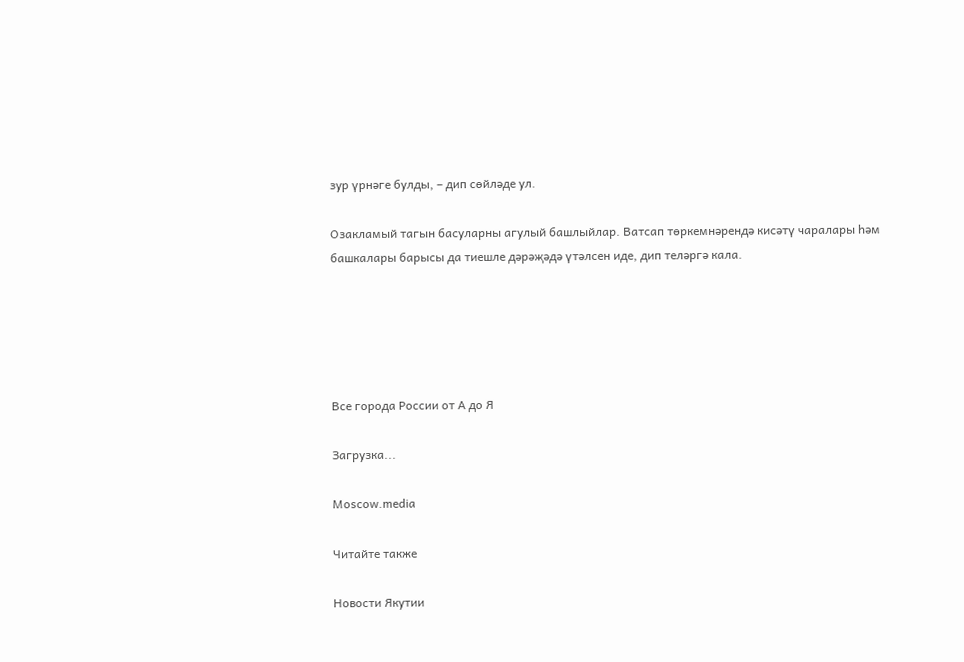зур үрнәге булды, – дип сөйләде ул.

Озакламый тагын басуларны агулый башлыйлар. Ватсап төркемнәрендә кисәтү чаралары һәм башкалары барысы да тиешле дәрәҗәдә үтәлсен иде, дип теләргә кала.





Все города России от А до Я

Загрузка...

Moscow.media

Читайте также

Новости Якутии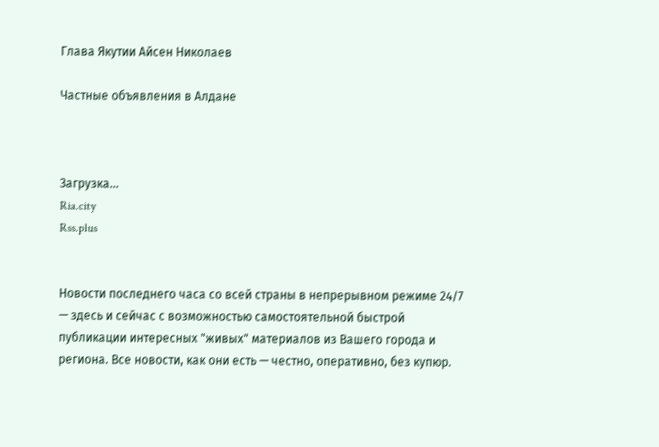Глава Якутии Айсен Николаев

Частные объявления в Алдане



Загрузка...
Ria.city
Rss.plus


Новости последнего часа со всей страны в непрерывном режиме 24/7 — здесь и сейчас с возможностью самостоятельной быстрой публикации интересных "живых" материалов из Вашего города и региона. Все новости, как они есть — честно, оперативно, без купюр.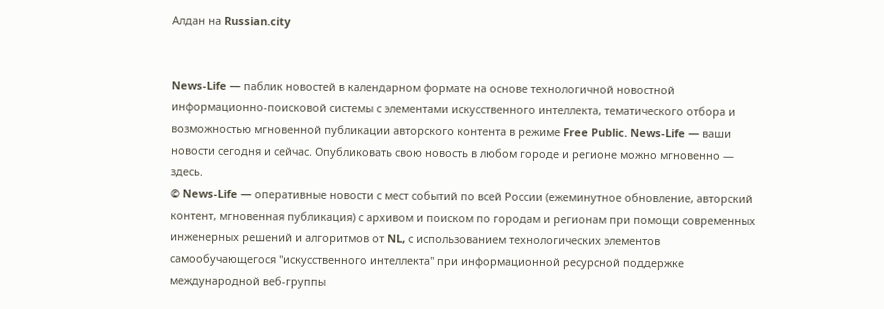Алдан на Russian.city


News-Life — паблик новостей в календарном формате на основе технологичной новостной информационно-поисковой системы с элементами искусственного интеллекта, тематического отбора и возможностью мгновенной публикации авторского контента в режиме Free Public. News-Life — ваши новости сегодня и сейчас. Опубликовать свою новость в любом городе и регионе можно мгновенно — здесь.
© News-Life — оперативные новости с мест событий по всей России (ежеминутное обновление, авторский контент, мгновенная публикация) с архивом и поиском по городам и регионам при помощи современных инженерных решений и алгоритмов от NL, с использованием технологических элементов самообучающегося "искусственного интеллекта" при информационной ресурсной поддержке международной веб-группы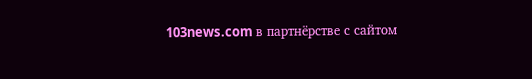103news.com в партнёрстве с сайтом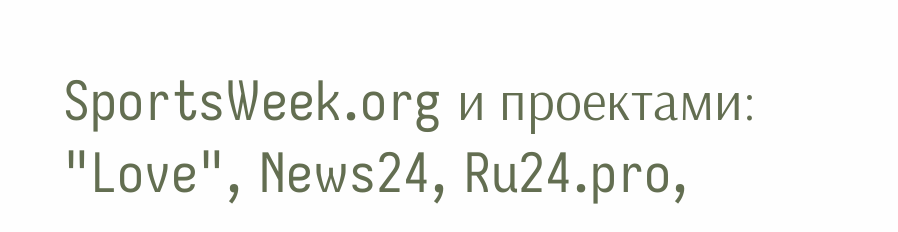SportsWeek.org и проектами: "Love", News24, Ru24.pro,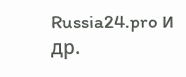Russia24.pro и др.